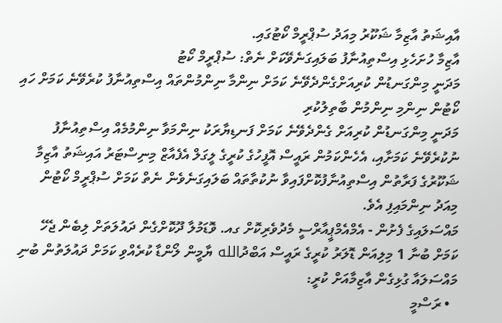އާއިޝަތު އާޒިމާ ޝަކޫރު މިއަދު ސުޕްރީމް ކޯޓުގައި.
އާޒިމާ ހުށަހެޅި އިސްތިއުނާފު ބަލައިގަނެވޭކަށް ނެތް: ސުޕްރީމް ކޯޓު
މަދަނީ މިންގަނޑުން ކުރިއަށްގެންދެވޭނެ ކަމަށް ނިންމާ ނިންމުންތައް އިސްތިއުނާފު ކުރެވޭނެ ކަމަށް ހައި ކޯޓުން ނިންމި ނިންމުން ބާތިލުކުރި
މަދަނީ މިންގަނޑުން ކުރިއަށް ގެންދެވޭނެ ކަމަށް ފަނޑިޔާރަކު ނިންމަވާ ނިންމުމެއް އިސްތިއުނާފު ނުކުރެވޭނެ ކަމަށާއި، އެހެންކަމުން ރައީސް އޮފީހުގެ ކުރީގެ ލީގަލް އެފެއާޒް މިނިސްޓަރު އައިޝަތު އާޒިމާ ޝަކޫރުގެ ފަރާތުން އިސްތިއުނާފުކޮށްފައިވާ ނުކުތާތައް ބަލައިގަނެވެން ނެތް ކަމަށް ސުޕްރީމް ކޯޓުން މިއަދު ނިންމައިފި އެވެ.
މައްސަލައިގެ ފެށުން - އެމްއެމްޕީއާރްސީ މެދުވެރިކޮށް ގއ. ވޮޑަމުލާ ދޫކޮށްގެން ދައުލަތަށް ލިބެން ޖެހޭ ކަމަށް ބުނާ 1 މިލިއަން ޑޮލަރު ކުރީގެ ރައީސް އަބްދުالله ޔާމީން ލޯންޑާ ކުރެއްވި ކަމަށް ދައުލަތުން ބުނި މައްސަލައާ ގުޅިގެން އާޒިމާއަށް ކުރީ:
  • ރަސްމީ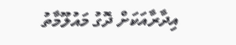އިދާރާއަކަށް ދޮގު މައުލޫމާތު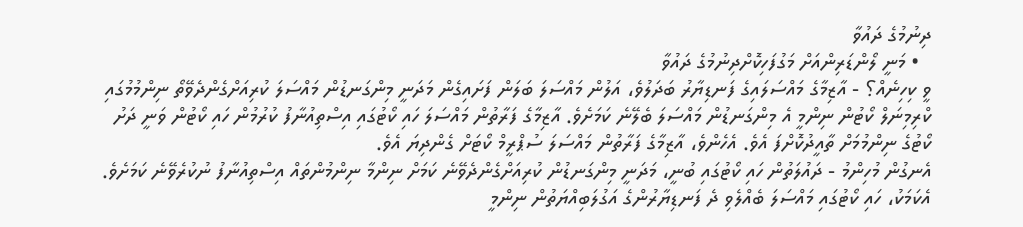ދިނުމުގެ ދައުވާ
  • މަނީ ލޯންޑަރިންއަށް މަގުފަހިކޮށްދިނުމުގެ ދައުވާ
ވީ ކިހިނެއް؟ - އާޒިމާގެ މައްސަލައިގެ ފަނޑިޔާރު ބަދަލުވެ، އަލުން މައްސަލަ ބަލަން ފަށައިގެން މަދަނީ މިންގަނޑުން މައްސަލަ ކުރިއަށްގެންދެވޭތޯ ނިންމުމުގައި ކްރިމިނަލް ކޯޓުން ނިންމީ އެ މިންގަނޑުން މައްސަލަ ބެލޭނެ ކަމަށެވެ. އާޒިމާގެ ފަރާތުން މައްސަލަ ހައި ކޯޓުގައި އިސްތިއުނާފު ކުރުމުން ހައި ކޯޓުން ވަނީ ދަށު ކޯޓުގެ ނިންމުމަށް ތާއީދުކޮށްފަ އެވެ. އެހެންވެ، އާޒިމާގެ ފަރާތުން މައްސަލަ ސުޕްރީމް ކޯޓަށް ގެންދިޔަ އެވެ.
އެނގުން މުހިންމު - ދައުލަތުން ހައި ކޯޓުގައި ބުނީ، މަދަނީ މިންގަނޑުން ކުރިއަށްގެންދެވޭނެ ކަމަށް ނިންމާ ނިންމުންތައް އިސްތިއުނާފު ނުކުރެވޭނެ ކަމަށެވެ. އެކަމަކު، ހައި ކޯޓުގައި މައްސަލަ ބެއްލެވި ދެ ފަނޑިޔާރުންގެ އަގުލަބިއްޔަތުން ނިންމީ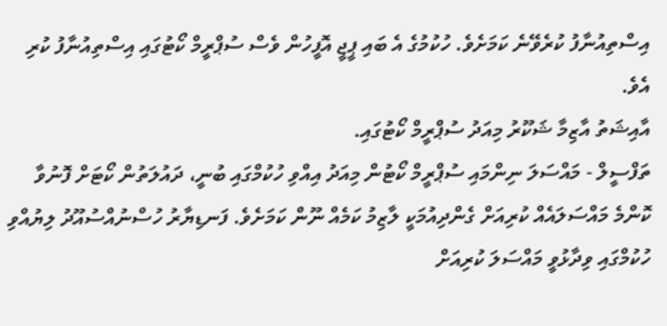އިސްތިއުނާފު ކުރެވޭނެ ކަމަށެވެ. ހުކުމުގެ އެ ބައި ޕީޖީ އޮފީހުން ވެސް ސުޕްރީމް ކޯޓުގައި އިސްތިއުނާފު ކުރި އެވެ.
އާއިޝަތު އާޒިމާ ޝަކޫރު މިއަދު ސުޕްރީމް ކޯޓުގައި.
ތަފްސީލް - މައްސަލަ ނިންމައި ސުޕްރީމް ކޯޓުން މިއަދު އިއްވި ހުކުމްގައި ބުނީ، ދައުލަތުން ކޯޓަށް ފޮނުވާ ކޮންމެ މައްސަލައެއް ކުރިއަށް ގެންދިއުމަކީ ލާޒިމު ކަމެއް ނޫން ކަމަށެވެ. ފަނޑިޔާރު ހުސްނުއްސުއޫދު ލިޔުއްވި ހުކުމްގައި ވިދާޅުވީ މައްސަލަ ކުރިއަށް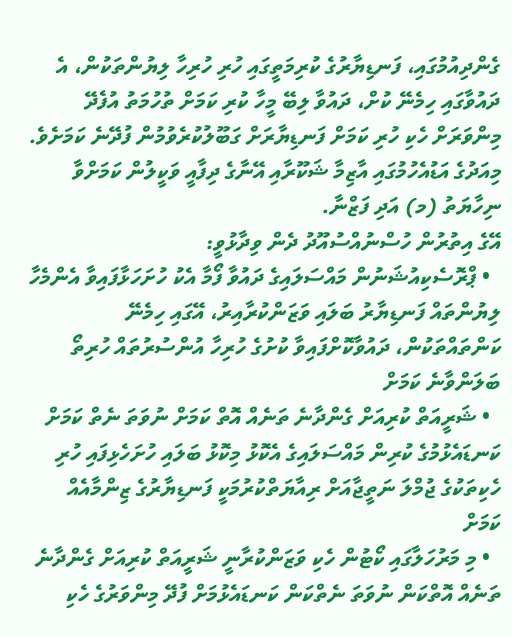ގެންދިއުމުގައި، ފަނޑިޔާރުގެ ކުރިމަތީގައި ހުރި ހުރިހާ ލިޔުންތަކުން، އެ ދައުވާގައި ހިމެނޭ ކުށް، ދައުވާ ލިބޭ މީހާ ކުރި ކަމަށް ތުހުމަތު އުފެދޭ މިންވަރަށް ހެކި ހުރި ކަމަށް ފަނޑިޔާރަށް ގަބޫލުކުރެވުމުން ފުދޭނެ ކަމަށެވެ.
މިއަދުގެ އަޑުއެހުމުގައި އާޒިމާ ޝަކޫރާއި އޭނާގެ ދިފާއީ ވަކީލުން ކަމަށްވާ ނިހާޔަތު (މ) އަދި ފަޒްނާ.
އޭގެ އިތުރުން ހުސްނުއްސުއޫދު ދެން ވިދާޅުވީ:
  • ޕްރޮސެކިއުޝަނުން މައްސަލައިގެ ދައުވާ ފޯމާ އެކު ހުށަހަޅާފައިވާ އެންމެހާ ލިޔުންތައް ފަނޑިޔާރު ބަލައި ވަޒަންކުރާއިރު، އޭގައި ހިމެނޭ ކަންތައްތަކުން، ދައުވާކޮށްފައިވާ ކުށުގެ ހުރިހާ އުންސުރުތައް ހުރިތޯ ބަލަންވާނެ ކަމަށް
  • ޝަރީއަތް ކުރިއަށް ގެންދާނެ ތަނެއް އޮތް ކަމަށް ނުވަތަ ނެތް ކަމަށް ކަނޑައެޅުމުގެ ކުރިން މައްސަލައިގެ އެކޮޅު މިކޮޅު ބަލައި ހުށަހެޅިފައި ހުރި ހެކިތަކުގެ ޖުމްލަ ނަތީޖާއަށް ރިއާޔަތްކުރުމަކީ ފަނޑިޔާރުގެ ޒިންމާއެއް ކަމަށް
  • މި މަރުހަލާގައި ކޯޓުން ހެކި ވަޒަންކުރާނީ ޝަރީއަތް ކުރިއަށް ގެންދާނެ ތަނެއް އޮތްކަން ނުވަތަ ނެތްކަން ކަނޑައެޅުމަށް ފުދޭ މިންވަރުގެ ހެކި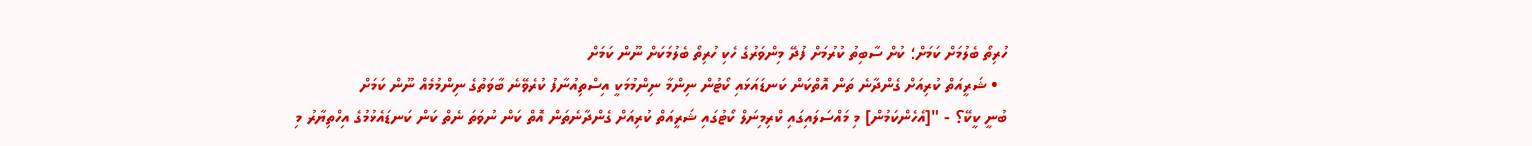ހުރިތޯ ބެލުމަށް ކަމަށް؛ ކުށް ސާބިތު ކުރުމަށް ފުދޭ މިންވަރުގެ ހެކި ހުރިތޯ ބެލުމަކަށް ނޫން ކަމަށް
  • ޝަރީއަތް ކުރިއަށް ގެންދާނެ ތަން އޮތްކަން ކަނޑައަޅައި ކޯޓުން ނިންމާ ނިންމުމަކީ އިސްތިއުނާފު ކުރެވޭނެ ބާވަތުގެ ނިންމުމެއް ނޫން ކަމަށް
ބުނީ ކީކޭ؟ - "[އެހެންކަމުން] މި މައްސަލައިގައި ކްރިމިނަލް ކޯޓުގައި ޝަރީއަތް ކުރިއަށް ގެންދާނެތަން އޮތް ކަން ނުވަތަ ނެތް ކަން ކަނޑައެޅުމުގެ އިހްތިޔާރު މި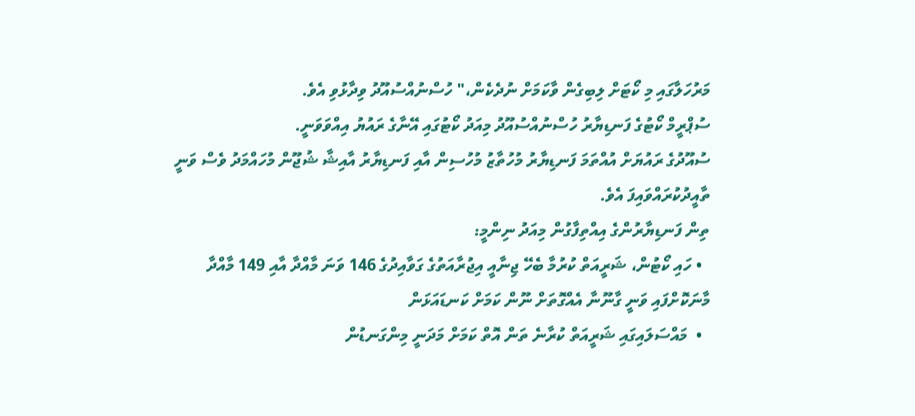މަރުހަލާގައި މި ކޯޓަށް ލިބިގެން ވާކަމަށް ނުދެކެން،" ހުސްނުއްސުއޫދު ވިދާޅުވި އެވެ.
ސުޕްރީމް ކޯޓުގެ ފަނޑިޔާރު ހުސްނުއްސުއޫދު މިއަދު ކޯޓުގައި އޭނާގެ ރައުޔު އިއްވަވަނީ.
ސުއޫދުގެ ރައުޔަށް އުއްތަމަ ފަނޑިޔާރު މުހުތާޒު މުހުސިން އާއި ފަނޑިޔާރު އާއިޝާ ޝުޖޫން މުހައްމަދު ވެސް ވަނީ ތާއީދުކުރައްވައިފަ އެވެ.
ތިން ފަނޑިޔާރުންގެ އިއްތިފާގުން މިއަދު ނިންމީ:
  • ހައި ކޯޓުން، ޝަރީއަތް ކުރުމާ ބެހޭ ޖިނާއީ އިޖުރާއަތުގެ ގަވާއިދުގެ 146 ވަނަ މާއްދާ އާއި 149 މާއްދާ މާނަކޮށްފައި ވަނީ ގާނޫނާ އެއްގޮތަށް ނޫން ކަމަށް ކަނޑައަޅަން
  •  މައްސަލައިގައި ޝަރީއަތް ކުރާނެ ތަން އޮތް ކަމަށް މަދަނީ މިންގަނޑުން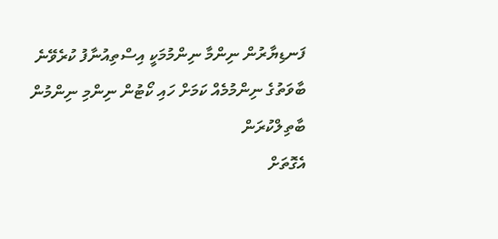ފަނޑިޔާރުން ނިންމާ ނިންމުމަކީ އިސްތިއުނާފު ކުރެވޭނެ ބާވަތުގެ ނިންމުމެއް ކަމަށް ހައި ކޯޓުން ނިންމި ނިންމުން ބާތިލްކުރަން
އެގޮތަށް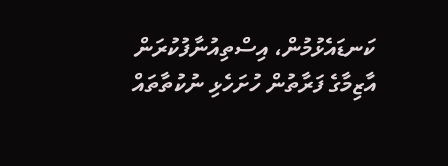ކަނޑައެޅުމުން، އިސްތިއުނާފުކުރަން އާޒިމާގެ ފަރާތުން ހުށަހެޅި ނުކުތާތައް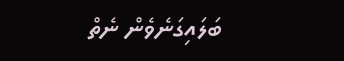ބަލައިގަނެވެން ނެތް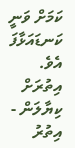ކަމަށް ވަނީ ކަނޑައަޅާފަ އެވެ.
އިތުރަށް ކިޔާލަން -
އިތުރު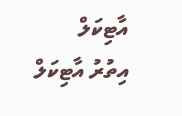އާޓިކަލް
އިތުރު އާޓިކަލް